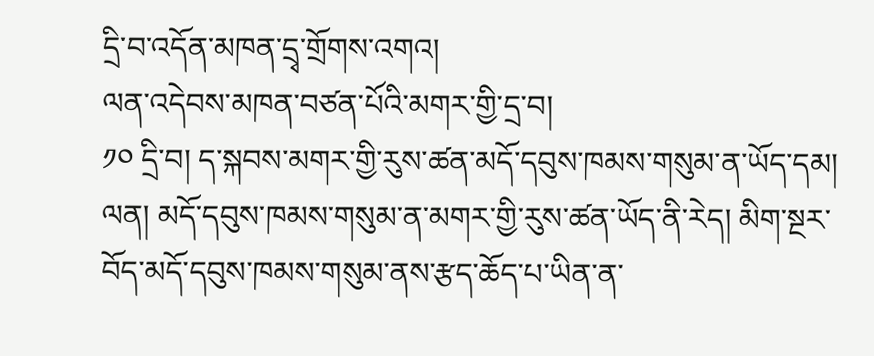དྲི་བ་འདོན་མཁན་དྲྭ་གྲོགས་འགའ།
ལན་འདེབས་མཁན་བཙན་པོའི་མགར་གྱི་དྲ་བ།
༡༠ དྲི་བ། ད་སྐབས་མགར་གྱི་རུས་ཚན་མདོ་དབུས་ཁམས་གསུམ་ན་ཡོད་དམ།
ལན། མདོ་དབུས་ཁམས་གསུམ་ན་མགར་གྱི་རུས་ཚན་ཡོད་ནི་རེད། མིག་སྔར་བོད་མདོ་དབུས་ཁམས་གསུམ་ནས་རྩད་ཆོད་པ་ཡིན་ན་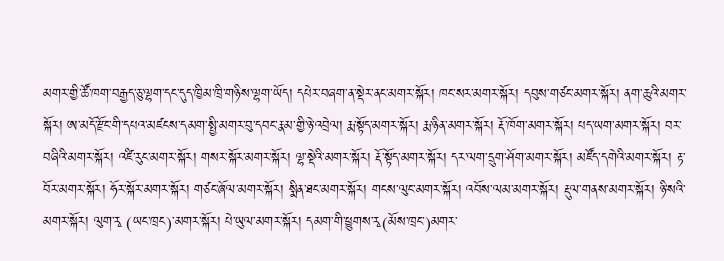མགར་གྱི་ཚོ་ཁག་བརྒྱད་ཅུ་ལྷག་དང་དུད་ཁྱིམ་ཁྲི་གཉིས་ལྷག་ཡོད། དཔེར་བཞག་ན་སྡེར་ནང་མགར་སྐོར། ཁང་སར་མགར་སྐོར། དབུས་གཙང་མགར་སྐོར། ནག་ཆུའི་མགར་སྐོར། ཨ་མདོ་རྫོང་གི་དཔའ་མཛངས་དམག་སྤྱི་མགར་བུ་དབང་རྣམ་གྱི་ཉེ་འབྲེལ། རྨ་སྟོད་མགར་སྐོར། རྨ་ཉིན་མགར་སྐོར། རྡོ་ཁོག་མགར་སྐོར། པད་ཡག་མགར་སྐོར། བར་བཞིའི་མགར་སྐོར། འཛི་རུང་མགར་སྐོར། གསར་སྐོར་མགར་སྐོར། ལྷ་སྡེའི་མགར་སྐོར། རྡོ་སྟོད་མགར་སྐོར། དར་ལག་དྲུག་ཤོག་མགར་སྐོར། མཛོད་དགེའི་མགར་སྐོར། རྟ་བོར་མགར་སྐོར། ཧོར་སྐོར་མགར་སྐོར། གཙང་ཞོལ་མགར་སྐོར། སྨིན་ཐང་མགར་སྐོར། གངས་ལུང་མགར་སྐོར། འབོས་ལམ་མགར་སྐོར། རྡུལ་གནས་མགར་སྐོར། ཉི་སའི་མགར་སྐོར། ལུག་རྭ (ཡང་ཁྲང)་མགར་སྐོར། པེ་ཡུལ་མགར་སྐོར། དམག་གི་ཕྱུགས་རྭ(མོས་ཁྲང་)མགར་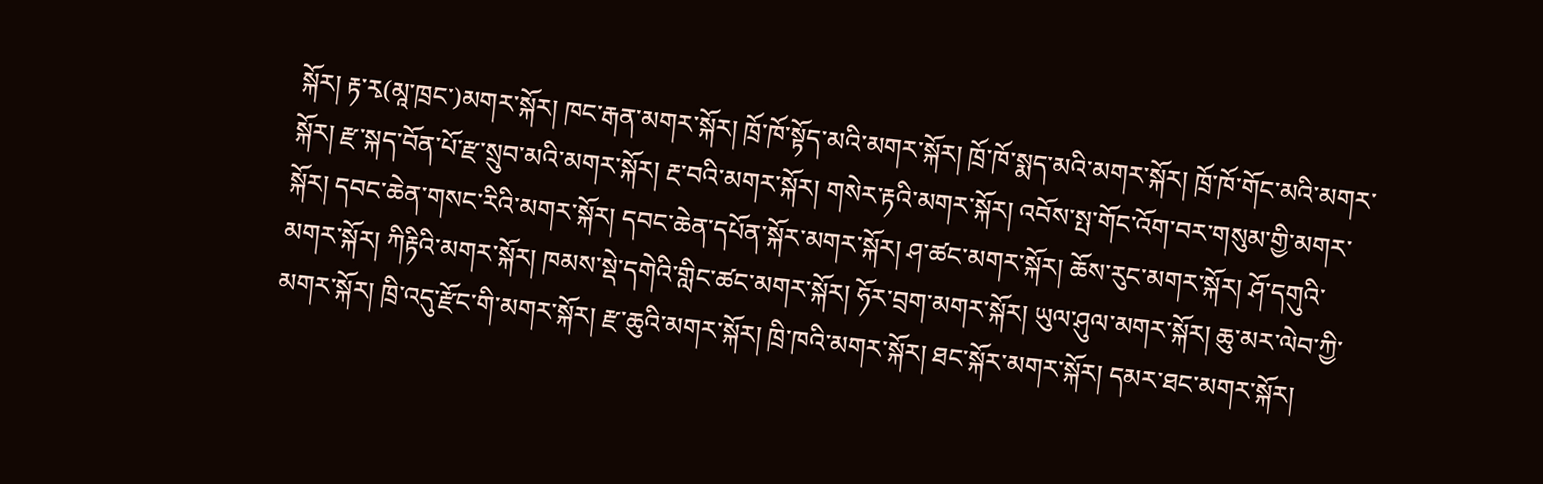སྐོར། རྟ་རྭ(མཱ་ཁྲང་)མགར་སྐོར། ཁང་རྒན་མགར་སྐོར། ཁྲོ་ཁོ་སྟོད་མའི་མགར་སྐོར། ཁྲོ་ཁོ་སྨད་མའི་མགར་སྐོར། ཁྲོ་ཁོ་གོང་མའི་མགར་སྐོར། རྫ་སྐད་བོན་པོ་རྫ་སྲུབ་མའི་མགར་སྐོར། རྔ་བའི་མགར་སྐོར། གསེར་རྟའི་མགར་སྐོར། འབོས་སྤ་གོང་འོག་བར་གསུམ་གྱི་མགར་སྐོར། དབང་ཆེན་གསང་རིའི་མགར་སྐོར། དབང་ཆེན་དཔོན་སྐོར་མགར་སྐོར། ཤ་ཚང་མགར་སྐོར། ཆོས་རུང་མགར་སྐོར། ཤོ་དགུའི་མགར་སྐོར། ཀིརྟིའི་མགར་སྐོར། ཁམས་སྡེ་དགེའི་གླིང་ཚང་མགར་སྐོར། ཧོར་བྲག་མགར་སྐོར། ཡུལ་ཤུལ་མགར་སྐོར། ཆུ་མར་ལེབ་ཀྱི་མགར་སྐོར། ཁྲི་འདུ་རྫོང་གི་མགར་སྐོར། རྫ་ཆུའི་མགར་སྐོར། ཁྲི་ཁའི་མགར་སྐོར། ཐང་སྐོར་མགར་སྐོར། དམར་ཐང་མགར་སྐོར།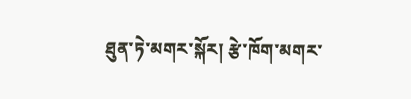ཐུན་ཏེ་མགར་སྐོར། རྩེ་ཁོག་མགར་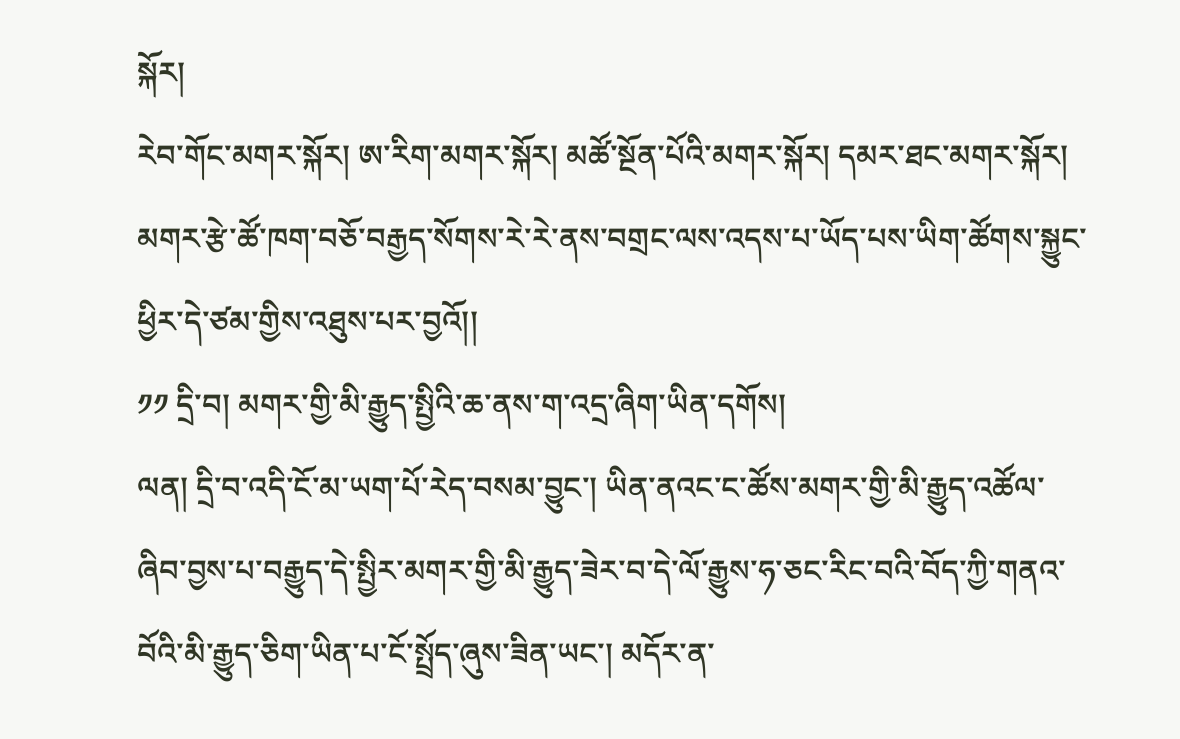སྐོར།
རེབ་གོང་མགར་སྐོར། ཨ་རིག་མགར་སྐོར། མཚོ་སྔོན་པོའི་མགར་སྐོར། དམར་ཐང་མགར་སྐོར། མགར་རྩེ་ཚོ་ཁག་བཅོ་བརྒྱད་སོགས་རེ་རེ་ནས་བགྲང་ལས་འདས་པ་ཡོད་པས་ཡིག་ཚོགས་སྐྱུང་ཕྱིར་དེ་ཙམ་གྱིས་འཐུས་པར་བྱའོ།།
༡༡ དྲི་བ། མགར་གྱི་མི་རྒྱུད་སྤྱིའི་ཆ་ནས་ག་འདྲ་ཞིག་ཡིན་དགོས།
ལན། དྲི་བ་འདི་ངོ་མ་ཡག་པོ་རེད་བསམ་བྱུང་། ཡིན་ནའང་ང་ཚོས་མགར་གྱི་མི་རྒྱུད་འཚོལ་ཞིབ་བྱས་པ་བརྒྱུད་དེ་སྤྱིར་མགར་གྱི་མི་རྒྱུད་ཟེར་བ་དེ་ལོ་རྒྱུས་ཧ་ཅང་རིང་བའི་བོད་ཀྱི་གནའ་བོའི་མི་རྒྱུད་ཅིག་ཡིན་པ་ངོ་སྤྲོད་ཞུས་ཟིན་ཡང་། མདོར་ན་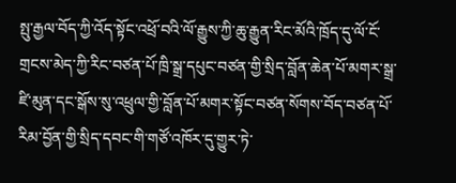སྤུ་རྒྱལ་བོད་ཀྱི་འོད་སྟོང་འཕྲོ་བའི་ལོ་རྒྱུས་ཀྱི་ཆུ་རྒྱུན་རིང་མོའི་ཁྲོད་དུ་ལོ་ངོ་གྲངས་མེད་ཀྱི་རིང་བཙན་པོ་ཁྲི་སྒྲ་དཔུང་བཙན་གྱི་སྲིད་བློན་ཆེན་པོ་མགར་སྒྲ་ཛི་མུན་དང་སྒོས་སུ་འཕྲུལ་གྱི་བློན་པོ་མགར་སྟོང་བཙན་སོགས་བོད་བཙན་པོ་རིམ་བྱོན་གྱི་སྲིད་དབང་གི་གཙོ་འཁོར་དུ་གྱུར་ཏེ་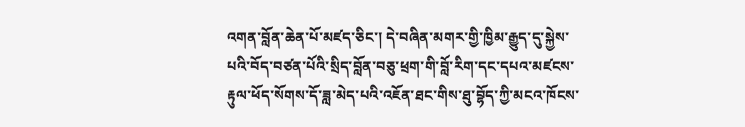འགན་བློན་ཆེན་པོ་མཛད་ཅིང་། དེ་བཞིན་མགར་གྱི་ཁྱིམ་རྒྱུད་དུ་སྐྱེས་པའི་བོད་བཙན་པོའི་སྲིད་བློན་བཅུ་ཕྲག་གི་བློ་རིག་དང་དཔའ་མཛངས་རྟུལ་ཕོད་སོགས་དོ་ཟླ་མེད་པའི་འཇོན་ཐང་གིས་ཐུ་བྷོད་ཀྱི་མངའ་ཁོངས་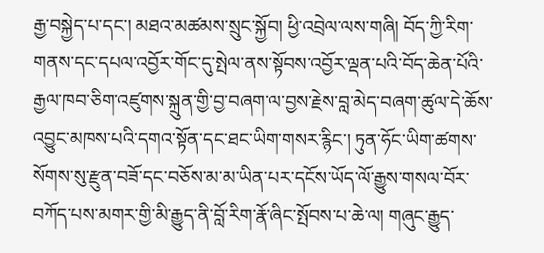རྒྱ་བསྐྱེད་པ་དང་། མཐའ་མཚམས་སྲུང་སྐྱོབ། ཕྱི་འབྲེལ་ལས་གཞི། བོད་ཀྱི་རིག་གནས་དང་དཔལ་འབྱོར་གོང་དུ་སྤེལ་ནས་སྟོབས་འབྱོར་ལྡན་པའི་བོད་ཆེན་པོའི་རྒྱལ་ཁབ་ཅིག་འཛུགས་སྐྲུན་གྱི་བྱ་བཞག་ལ་བྱས་རྗེས་བླ་མེད་བཞག་ཚུལ་དེ་ཆོས་འབྱུང་མཁས་པའི་དགའ་སྟོན་དང་ཐང་ཡིག་གསར་རྙིང་། ཏུན་ཧོང་ཡིག་ཚགས་སོགས་སུ་རྫུན་བཟོ་དང་བཅོས་མ་མ་ཡིན་པར་དངོས་ཡོད་ལོ་རྒྱུས་གསལ་བོར་བཀོད་པས་མགར་གྱི་མི་རྒྱུད་ནི་བློ་རིག་རྣོ་ཞིང་སྤོབས་པ་ཆེ་ལ། གཞུང་རྒྱུད་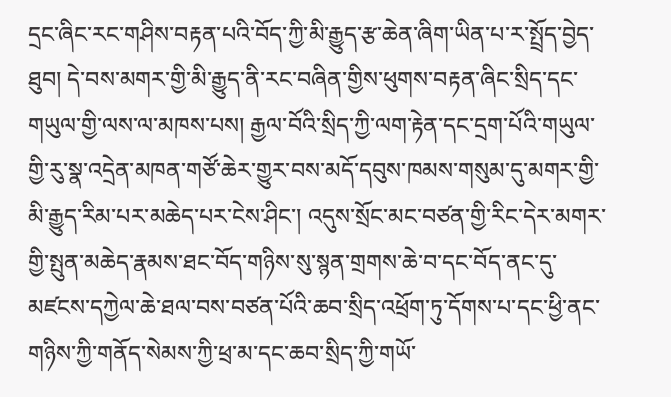དྲང་ཞིང་རང་གཤིས་བརྟན་པའི་བོད་ཀྱི་མི་རྒྱུད་རྩ་ཆེན་ཞིག་ཡིན་པ་ར་སྤྲོད་བྱེད་ཐུབ། དེ་བས་མགར་གྱི་མི་རྒྱུད་ནི་རང་བཞིན་གྱིས་ཕུགས་བརྟན་ཞིང་སྲིད་དང་གཡུལ་གྱི་ལས་ལ་མཁས་པས། རྒྱལ་བོའི་སྲིད་ཀྱི་ལག་རྟེན་དང་དྲག་པོའི་གཡུལ་གྱི་རུ་སྣ་འདྲེན་མཁན་གཙོ་ཆེར་གྱུར་བས་མདོ་དབུས་ཁམས་གསུམ་དུ་མགར་གྱི་མི་རྒྱུད་རིམ་པར་མཆེད་པར་ངེས་ཤིང་། འདུས་སྲོང་མང་བཙན་གྱི་རིང་དེར་མགར་གྱི་སྤུན་མཆེད་རྣམས་ཐང་བོད་གཉིས་སུ་སྙན་གྲགས་ཆེ་བ་དང་བོད་ནང་དུ་མཛངས་དཀྱེལ་ཆེ་ཐལ་བས་བཙན་པོའི་ཆབ་སྲིད་འཕྲོག་ཏུ་དོགས་པ་དང་ཕྱི་ནང་གཉིས་ཀྱི་གནོད་སེམས་ཀྱི་ཕྲ་མ་དང་ཆབ་སྲིད་ཀྱི་གཡོ་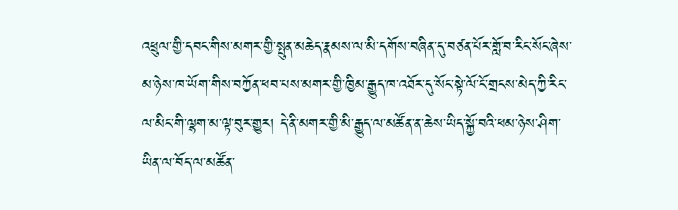འཕྲུལ་གྱི་དབང་གིས་མགར་གྱི་སྤུན་མཆེད་རྣམས་ལ་མི་དགོས་བཞིན་དུ་བཙན་པོར་གློ་བ་རིང་སོང་ཞེས་མ་ཉེས་ཁ་ཡོག་གིས་བཀྱོན་ཕབ་པས་མགར་གྱི་ཁྱིམ་རྒྱུད་ཁ་འཐོར་དུ་སོང་སྟེ་ལོ་ངོ་གྲངས་མེད་ཀྱི་རིང་ལ་མིང་གི་ལྷག་མ་ལྟ་བུར་གྱུར། དེ་ནི་མགར་གྱི་མི་རྒྱུད་ལ་མཚོན་ན་ཆེས་ཡིད་སྐྱོ་བའི་ཕམ་ཉེས་ཤིག་ཡིན་ལ་བོད་ལ་མཚོན་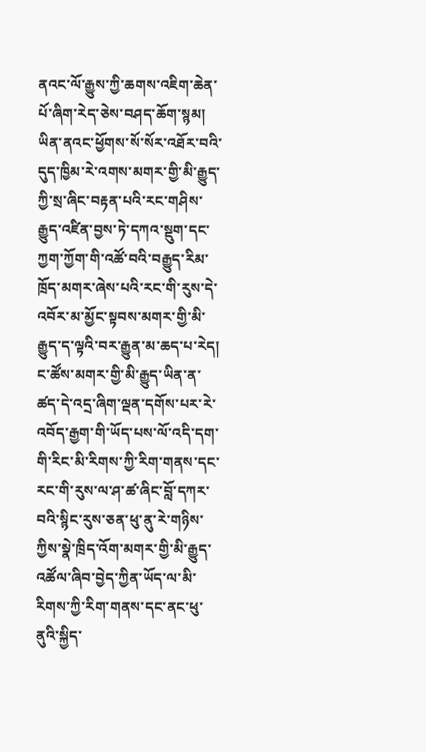ནའང་ལོ་རྒྱུས་ཀྱི་ཆགས་འཇིག་ཆེན་པོ་ཞིག་རེད་ཅེས་བཤད་ཆོག་སྙམ། ཡིན་ནའང་ཕྱོགས་སོ་སོར་འཐོར་བའི་དུད་ཁྱིམ་རེ་འགས་མགར་གྱི་མི་རྒྱུད་ཀྱི་སྲ་ཞིང་བརྟན་པའི་རང་གཤིས་རྒྱུད་འཛིན་བྱས་ཏེ་དཀའ་སྡུག་དང་ཀྱག་ཀྱོག་གི་འཚོ་བའི་བརྒྱུད་རིམ་ཁྲོད་མགར་ཞེས་པའི་རང་གི་རུས་དེ་འབོར་མ་མྱོང་སྟབས་མགར་གྱི་མི་རྒྱུད་ད་ལྟའི་བར་རྒྱུན་མ་ཆད་པ་རེད། ང་ཚོས་མགར་གྱི་མི་རྒྱུད་ཡིན་ན་ཚད་དེ་འདྲ་ཞིག་ལྡན་དགོས་པར་རེ་འབོད་རྒྱག་གི་ཡོད་པས་ལོ་འདི་དག་གི་རིང་མི་རིགས་ཀྱི་རིག་གནས་དང་རང་གི་རུས་ལ་ཤ་ཚ་ཞིང་བློ་དཀར་བའི་སྙིང་རུས་ཅན་ཕུ་ནུ་རེ་གཉིས་ཀྱིས་སྣེ་ཁྲིད་འོག་མགར་གྱི་མི་རྒྱུད་འཚོལ་ཞིབ་བྱེད་ཀྱིན་ཡོད་ལ་མི་རིགས་ཀྱི་རིག་གནས་དང་ནང་ཕུ་ནུའི་སྐྱིད་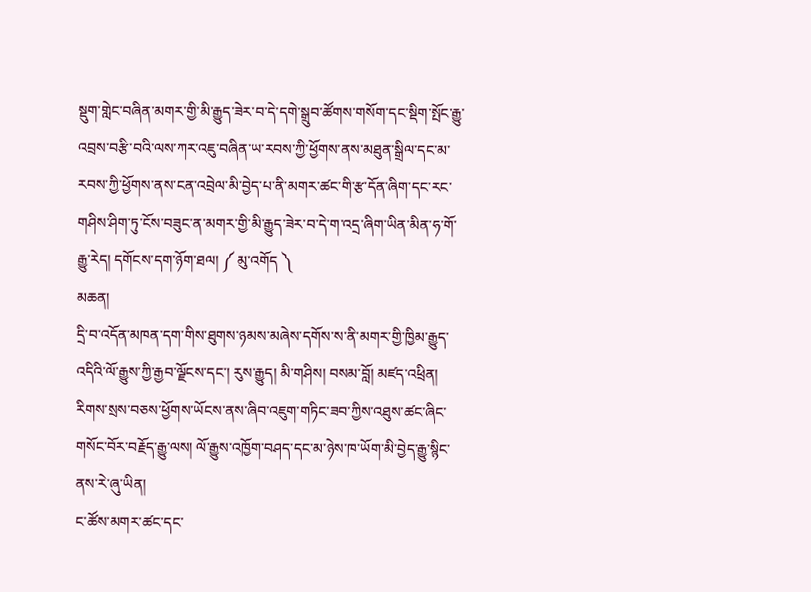སྡུག་གླེང་བཞིན་མགར་གྱི་མི་རྒྱུད་ཟེར་བ་དེ་དགེ་སྒྲུབ་ཚོགས་གསོག་དང་སྡིག་སྤོང་རྒྱུ་འབྲས་བརྩི་བའི་ལས་ཀར་འཇུ་བཞིན་ཡ་རབས་ཀྱི་ཕྱོགས་ནས་མཐུན་སྒྲིལ་དང་མ་རབས་ཀྱི་ཕྱོགས་ནས་ངན་འབྲེལ་མི་བྱེད་པ་ནི་མགར་ཚང་གི་རྩ་དོན་ཞིག་དང་རང་གཤིས་ཤིག་ཏུ་ངོས་བཟུང་ན་མགར་གྱི་མི་རྒྱུད་ཟེར་བ་དེ་ག་འདྲ་ཞིག་ཡིན་མིན་ཧ་གོ་རྒྱུ་རེད། དགོངས་དག་ཉོག་ཐལ། ༼ མུ་འགོད ༽
མཆན།
དྲི་བ་འདོན་མཁན་དག་གིས་ཐུགས་ཉམས་མཞེས་དགོས་ས་ནི་མགར་གྱི་ཁྱིམ་རྒྱུད་འདིའི་ལོ་རྒྱུས་ཀྱི་རྒྱབ་ལྗོངས་དང་། རུས་རྒྱུད། མི་གཤིས། བསམ་བློ། མཛད་འཕྲིན། རིགས་སྲས་བཅས་ཕྱོགས་ཡོངས་ནས་ཞིབ་འཇུག་གཏིང་ཟབ་ཀྱིས་འཐུས་ཚང་ཞིང་གསོང་བོར་བརྗོད་རྒྱུ་ལས། ལོ་རྒྱུས་འཁྱོག་བཤད་དང་མ་ཉེས་ཁ་ཡོག་མི་བྱེད་རྒྱུ་སྙིང་ནས་རེ་ཞུ་ཡིན།
ང་ཚོས་མགར་ཚང་དང་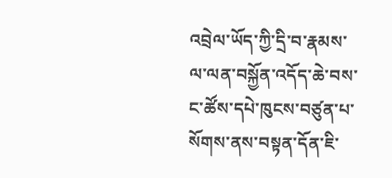འབྲེལ་ཡོད་ཀྱི་དྲི་བ་རྣམས་ལ་ལན་བསྐྱོན་འདོད་ཆེ་བས་ང་ཚོས་དཔེ་ཁུངས་བཙུན་པ་སོགས་ནས་བསྟན་དོན་ཇི་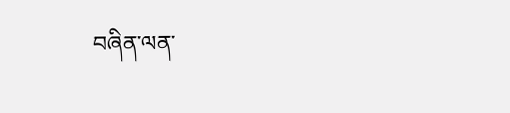བཞིན་ལན་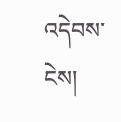འདེབས་ངེས།